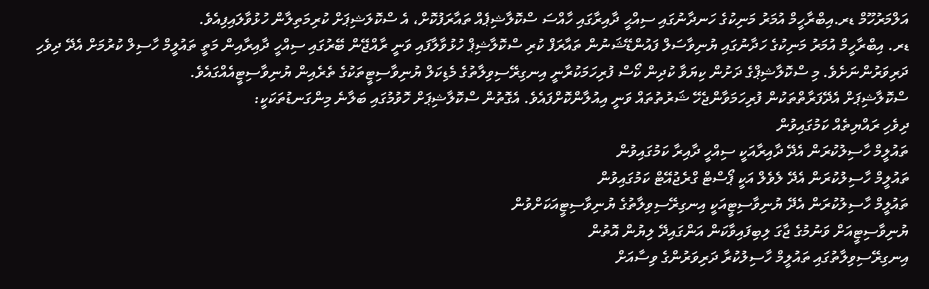އަލްމަރުހޫމް ޑރ.އިބްރާހީމް އުމަރު މަނިކުގެ ހަނދާނުގައި ސިއްޙީ ދާއިރާގައި ހާއްސަ ސްކޮލާޝިޕެއް ތައާރަފުކޮށް، އެ ސްކޮލަޝިޕަށް ކުރިމަތިލާން ހުޅުވާލައިފިއެވެ.
ޑރ. އިބްރާހީމް އުމަރު މަނިކުގެ ހަދާނުގައި ޔުނިވާސަލް ފައުންޑޭޝަނުން ތައާރަފް ކުރި ސްކޮލާޝިޕް ހުޅުވާލާފައި ވަނީ ރާއްޖޭން ބޭރުގައި ސިއްހީ ދާއިރާއިން މަތީ ތައުލީމް ހާސިލް ކުރުމަށް އެދޭ ދިވެހި ދަރިވަރުންނަށެވެ. މި ސްކޮލާޝިޕްގެ ދަށުން ކިޔަވާ ކުދިން ކޯސް ފުރިހަމަކުރާނީ އިނގިރޭސިވިލާތުގެ މެޑިކަލް ޔުނިވާސިޓީތަކުގެ ތެރެއިން ޔުނިވާސިޓީއެއްގައެވެ.
ސްކޮލާޝިޕަށް އެދޭފަރާތްތަކުން ފުރިހަމަވާންޖެހޭ ޝަރުތުތައް ވަނީ އިއުލާންކޮށްފައެވެ. އެގޮތުން ސްކޮލާޝިޕަށް ހޮވުމުގައި ބަލާނެ މިންގަނޑުތަކަކީ:
ދިވެހި ރައްޔިތެއް ކަމުގައިވުން
ތައުލީމް ހާސިލުކުރަން އެދޭ ދާއިރާއަކީ ސިއްހީ ދާއިރާ ކަމުގައިވުން
ތައުލީމް ހާސިލުކުރަން އެދޭ ލެވެލް އަކީ ޕޯސްޓް ގްރެޖުއޭޓް ކަމުގައިވުން
ތައުލީމް ހާސިލުކުރަން އެދޭ ޔުނިވާސިޓީއަކީ އިނގިރޭސިވިލާތުގެ ޔުނިވާސިޓީއަކަށްވުން
ޔުނިވާސިޓީއަށް ވަނުމުގެ ޖާގަ ލިބިފައިވާކަން އަންގައިދޭ ލިޔުން އޮތުން
އިނގިރޭސިވިލާތުގައި ތައުލީމް ހާސިލުކުރާ ދަރިވަރުންގެ ވިސާއަށް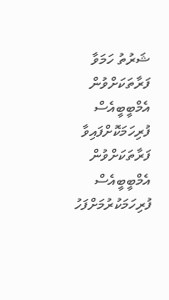ޝަރުތު ހަމަވާ ފަރާތަކަށްވުން
އެމްބީބީއެސް ފުރިހަމަކޮށްފައިވާ ފަރާތަކަށްވުން
އެމްބީބީއެސް ފުރިހަމަކުރުމަށްފަހު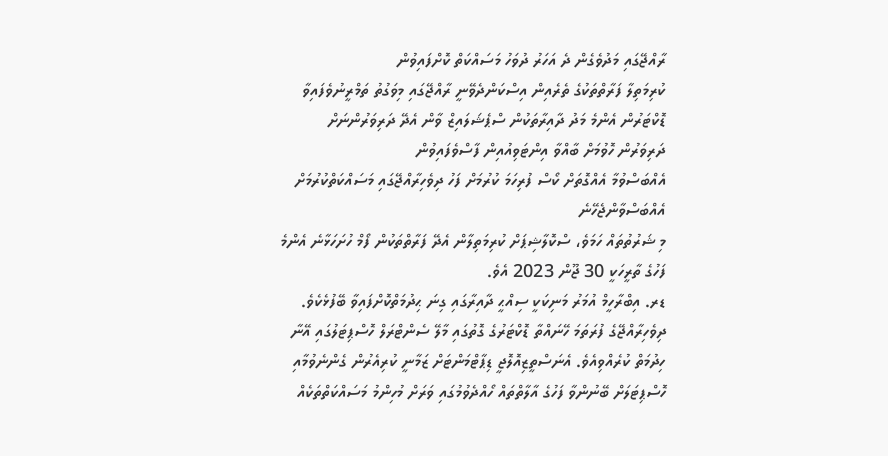ރާއްޖޭގައި މަދުވެގެން ދެ އަހަރު ދުވަހު މަސައްކަތް ކޮށްފައިވުން
ކުރިމަތިލާ ފަރާތްތަކުގެ ތެރެއިން އިސްކަންދެވޭނީ ރާއްޖޭގައި މިވަގުތު ތަމްރީނުވެފައިވާ ޑޮކްޓަރުން އެންމެ މަދު ދާއިރާތަކުން ސްޕެޝަލައިޒް ވާން އެދޭ ދަރިވަރުންނަށް
ދަރިވަރުން ހޮވުމަށް ބާއްވާ އިންޓަވިއުއިން ފާސްވެފައިވުން
އެއްބަސްވުމާ އެއްގޮތަށް ކޯސް ފުރިހަމަ ކުރުމަށް ފަހު ދިވެހިރާއްޖޭގައި މަސައްކަތްކުރުމަށް އެއްބަސްވާންޖެހޭނެ
މި ޝަރުތުތައް ހަމަވެ، ސްކޮލާޝިޕަށް ކުރިމަތިލާން އެދޭ ފަރާތްތަކުން ފޯމް ހުށަހަޅާނެ އެންމެ ފަހުގެ ތާރީހަކީ 30 ޖޫން 2023 އެވެ.
ޑރ. އިބްރާހީމް އުމަރު މަނިކަކީ ސިއްޙީ ދާއިރާގައި ގިނަ ޙިދުމަތްކޮށްފައިވާ ބޭފުޅެކެވެ. ދިވެހިރާއްޖޭގެ ފުރަތަމަ ހޭނައްތާ ޑޮކްޓަރުގެ ގޮތުގައި މާލޭ ސެންޓްރަލް ހޮސްޕިޓަލުގައި އޭނާ ހިދުމަތް ކުރެއްވިއެވެ. އެނަސްތީޒިއޮލޮޖީ ޑިޕާޓްމަންޓަށް ޒަމާނީ ކުރިއެރުން ގެންނެވުމާއި ހޮސްޕިޓަލަށް ބޭނުންވާ ފަހުގެ އާލާތްތައް ހޯއްދެވުމުގައި ވަރަށް މުހިންމު މަސައްކަތްތަކެއް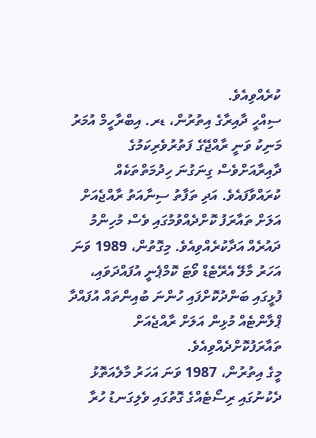ކުރެއްވިއެވެ.
ސިއްހީ ދާއިރާގެ އިތުރުން، ޑރ. އިބްރާހީމް އުމަރު މަނިކު ވަނީ ރާއްޖޭގެ ފަތުރުވެރިކަމުގެ ދާއިރާއަށްވެސް ގިނަގުނަ ހިދުމަތްތަކެއް ކުރައްވާފައެވެ. އަދި ތަފާތު ސިނާއަތު ރާއްޖެއަށް އަލަށް ތައާރަފު ކޮށްދެއްވުމުގައި ވެސް މުހިންމު ދައުރެއް އަދާކުރެއްވިއެވެ. މިގޮތުން، 1989 ވަނަ އަހަރު މާލޭ އެރޭޓެޑް ވޯޓަ ކޮމްޕެނީ އުފައްދަވައި، ފުޅީގައި ބަންދުކޮށްފައި ހުންނަ ބުއިންތައް އުފައްދާ ޕްލާންޓެއް މުޅިން އަލަށް ރާއްޖެއަށް ތައާރަފުކޮށްދެއްވިއެވެ.
މީގެ އިތުރުން، 1987 ވަނަ އަހަރު މާލެއަތޮޅު ދެކުނުގައި ރިސޯޓެއްގެ ގޮތުގައި ވެލިގަނޑު ހުރާ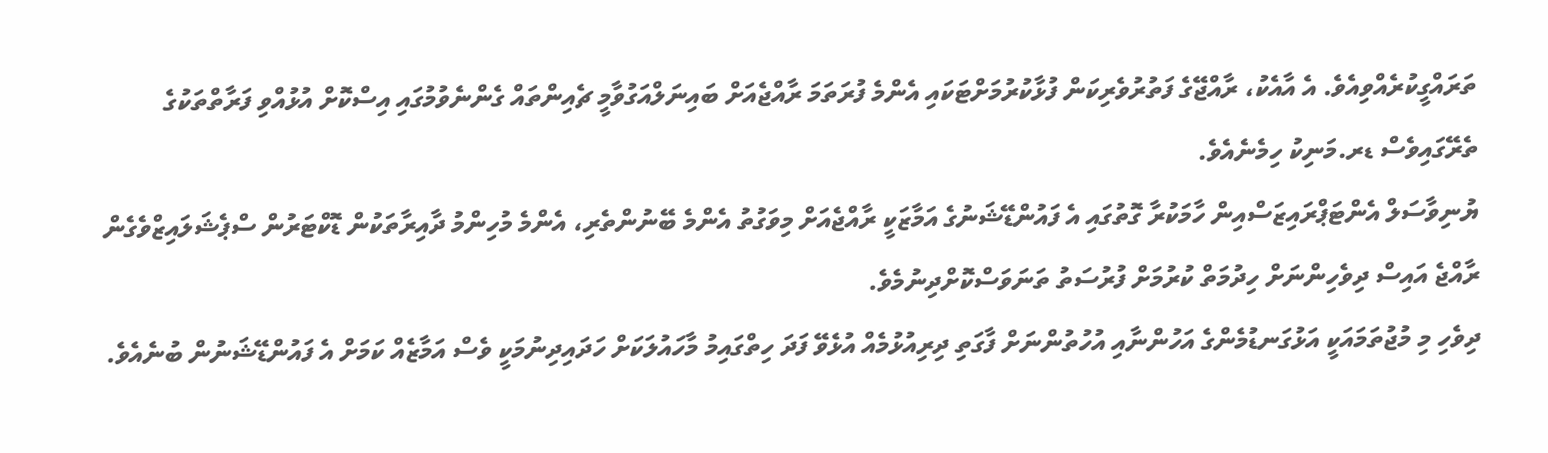ތަރައްގީކުރެއްވިއެވެ. އެ އާއެކު، ރާއްޖޭގެ ފަތުރުވެރިކަން ފުޅާކުރުމަށްޓަކައި އެންމެ ފުރަތަމަ ރާއްޖެއަށް ބައިނަލްއަގުވާމީ ޗެއިންތައް ގެންނެވުމުގައި އިސްކޮށް އުޅުއްވި ފަރާތްތަކުގެ ތެރޭގައިވެސް ޑރ.މަނިކު ހިމެނެއެވެ.
ޔުނިވާސަލް އެންޓަޕްރައިޒަސްއިން ހާމަކުރާ ގޮތުގައި އެ ފައުންޑޭޝަނުގެ އަމާޒަކީ ރާއްޖެއަށް މިވަގުތު އެންމެ ބޭނުންތެރި، އެންމެ މުހިންމު ދާއިރާތަކުން ޑޮކްޓަރުން ސްޕެޝަލައިޒްވެގެން ރާއްޖެ އައިސް ދިވެހިންނަށް ހިދުމަތް ކުރުމަށް ފުރުސަތު ތަނަވަސްކޮށްދިނުމެވެ.
ދިވެހި މި މުޖުތަމައަކީ އަޅުގަނޑުމެންގެ އަހުންނާއި އުހުތުންނަށް ފާގަތި ދިރިއުޅުމެއް އުޅެވޭ ފަދަ ހިތްގައިމު މާހައުލަކަށް ހަދައިދިނުމަކީ ވެސް އަމާޒެއް ކަމަށް އެ ފައުންޑޭޝަނުން ބުނެއެވެ.